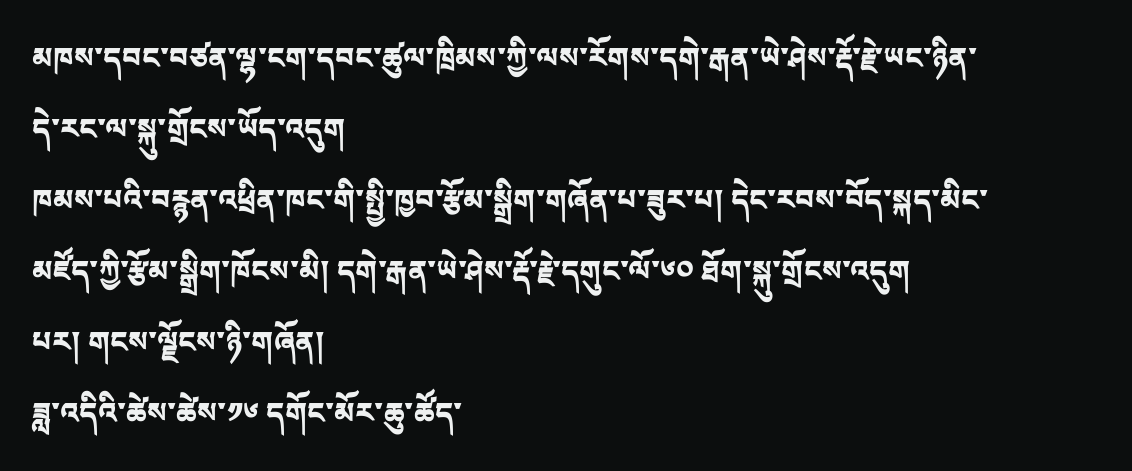མཁས་དབང་བཙན་ལྷ་ངག་དབང་ཚུལ་ཁྲིམས་ཀྱི་ལས་རོགས་དགེ་རྒན་ཡེ་ཤེས་རྡོ་རྗེ་ཡང་ཉིན་དེ་རང་ལ་སྐུ་གྲོངས་ཡོད་འདུག
ཁམས་པའི་བརྙན་འཕྲིན་ཁང་གི་སྤྱི་ཁྱབ་རྩོམ་སྒྲིག་གཞོན་པ་ཟུར་པ། དེང་རབས་བོད་སྐད་མིང་མཛོད་ཀྱི་རྩོམ་སྒྲིག་ཁོངས་མི། དགེ་རྒན་ཡེ་ཤེས་རྡོ་རྗེ་དགུང་ལོ་༦༠ ཐོག་སྐུ་གྲོངས་འདུག
པར། གངས་ལྗོངས་ཉི་གཞོན།
ཟླ་འདིའི་ཚེས་ཚེས་༡༦ དགོང་མོར་ཆུ་ཚོད་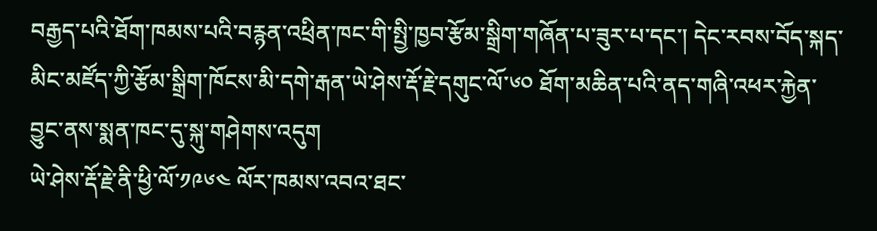བརྒྱད་པའི་ཐོག་ཁམས་པའི་བརྙན་འཕྲིན་ཁང་གི་སྤྱི་ཁྱབ་རྩོམ་སྒྲིག་གཞོན་པ་ཟུར་པ་དང་། དེང་རབས་བོད་སྐད་མིང་མཛོད་ཀྱི་རྩོམ་སྒྲིག་ཁོངས་མི་དགེ་རྒན་ཡེ་ཤེས་རྡོ་རྗེ་དགུང་ལོ་༦༠ ཐོག་མཆིན་པའི་ནད་གཞི་འཕར་རྐྱེན་བྱུང་ནས་སྨན་ཁང་དུ་སྐུ་གཤེགས་འདུག
ཡེ་ཤེས་རྡོ་རྗེ་ནི་ཕྱི་ལོ་༡༩༦༤ ལོར་ཁམས་འབའ་ཐང་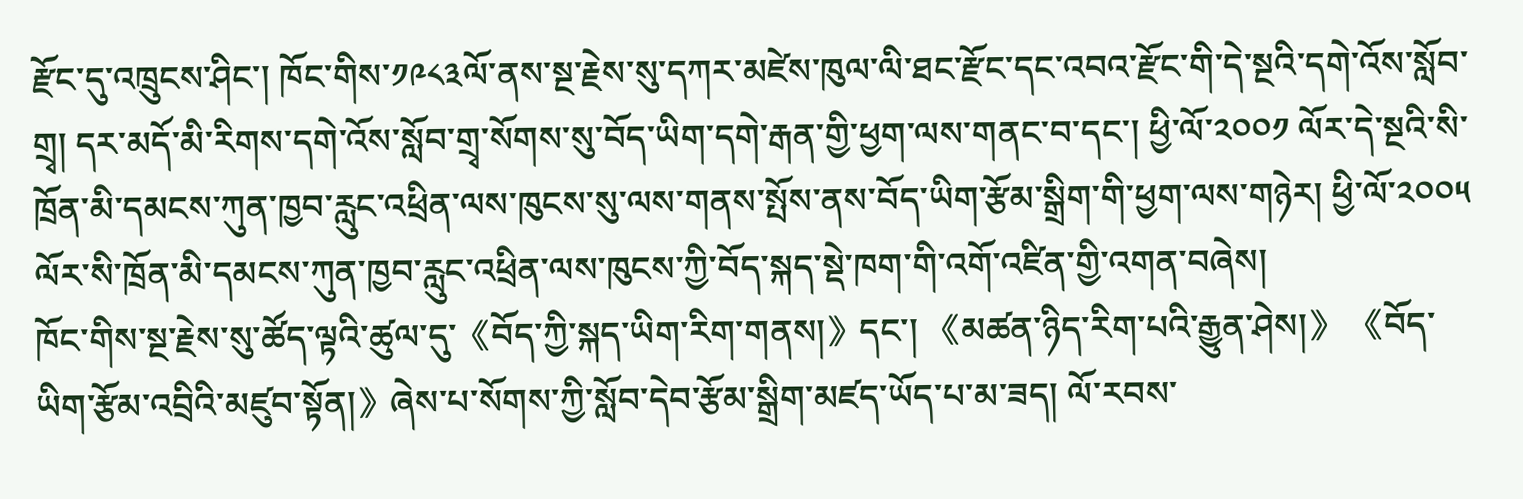རྫོང་དུ་འཁྲུངས་ཤིང་། ཁོང་གིས་༡༩༨༣ལོ་ནས་སྔ་རྗེས་སུ་དཀར་མཛེས་ཁུལ་ལི་ཐང་རྫོང་དང་འབའ་རྫོང་གི་དེ་སྔའི་དགེ་འོས་སློབ་གྲྭ། དར་མདོ་མི་རིགས་དགེ་འོས་སློབ་གྲྭ་སོགས་སུ་བོད་ཡིག་དགེ་རྒན་གྱི་ཕྱག་ལས་གནང་བ་དང་། ཕྱི་ལོ་༢༠༠༡ ལོར་དེ་སྔའི་སི་ཁྲོན་མི་དམངས་ཀུན་ཁྱབ་རླུང་འཕྲིན་ལས་ཁུངས་སུ་ལས་གནས་སྤོས་ནས་བོད་ཡིག་རྩོམ་སྒྲིག་གི་ཕྱག་ལས་གཉེར། ཕྱི་ལོ་༢༠༠༥ ལོར་སི་ཁྲོན་མི་དམངས་ཀུན་ཁྱབ་རླུང་འཕྲིན་ལས་ཁུངས་ཀྱི་བོད་སྐད་སྡེ་ཁག་གི་འགོ་འཛིན་གྱི་འགན་བཞེས།
ཁོང་གིས་སྔ་རྗེས་སུ་ཚོད་ལྟའི་ཚུལ་དུ་《བོད་ཀྱི་སྐད་ཡིག་རིག་གནས།》དང་། 《མཚན་ཉིད་རིག་པའི་རྒྱུན་ཤེས།》 《བོད་ཡིག་རྩོམ་འབྲིའི་མཛུབ་སྟོན།》ཞེས་པ་སོགས་ཀྱི་སློབ་དེབ་རྩོམ་སྒྲིག་མཛད་ཡོད་པ་མ་ཟད། ལོ་རབས་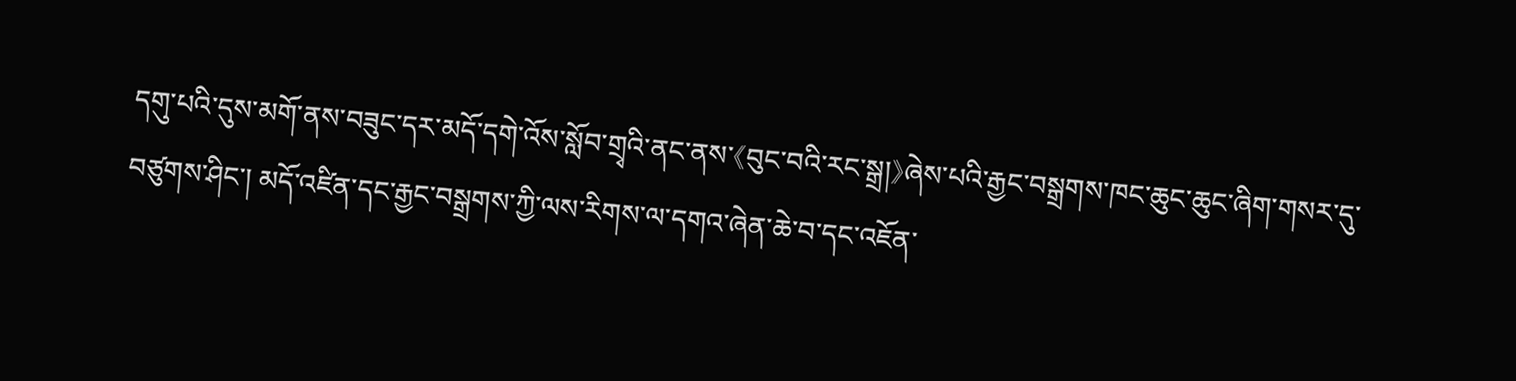དགུ་པའི་དུས་མགོ་ནས་བཟུང་དར་མདོ་དགེ་འོས་སློབ་གྲྭའི་ནང་ནས་《བུང་བའི་རང་སྒྲ།》ཞེས་པའི་རྒྱང་བསྒྲགས་ཁང་ཆུང་ཆུང་ཞིག་གསར་དུ་བཙུགས་ཤིང་། མདོ་འཛིན་དང་རྒྱང་བསྒྲགས་ཀྱི་ལས་རིགས་ལ་དགའ་ཞེན་ཆེ་བ་དང་འཇོན་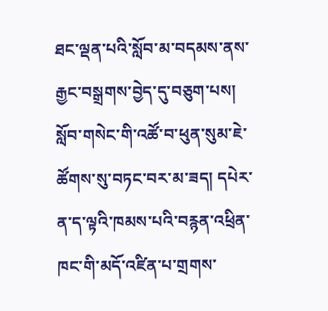ཐང་ལྡན་པའི་སློབ་མ་བདམས་ནས་རྒྱང་བསྒྲགས་བྱེད་དུ་བཅུག་པས། སློབ་གསེང་གི་འཚོ་བ་ཕུན་སུམ་ཇེ་ཚོགས་སུ་བཏང་བར་མ་ཟད། དཔེར་ན་ད་ལྟའི་ཁམས་པའི་བརྙན་འཕྲིན་ཁང་གི་མདོ་འཛིན་པ་གྲགས་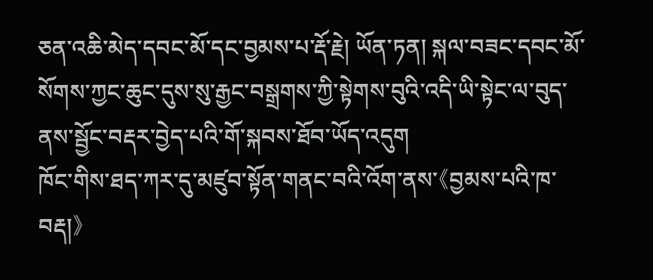ཅན་འཆི་མེད་དབང་མོ་དང་བྱམས་པ་རྡོ་རྗེ། ཡོན་ཏན། སྐལ་བཟང་དབང་མོ་སོགས་ཀྱང་ཆུང་དུས་སུ་རྒྱང་བསྒྲགས་ཀྱི་སྟེགས་བུའི་འདི་ཡི་སྟེང་ལ་བུད་ནས་སྦྱོང་བརྡར་བྱེད་པའི་གོ་སྐབས་ཐོབ་ཡོད་འདུག
ཁོང་གིས་ཐད་ཀར་དུ་མཛུབ་སྟོན་གནང་བའི་འོག་ནས་《བྱམས་པའི་ཁ་བརྡ།》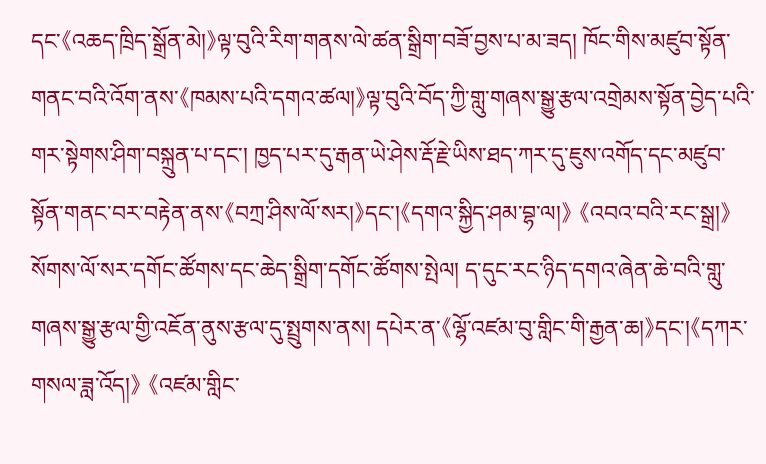དང་《འཆད་ཁྲིད་སྒྲོན་མེ།》ལྟ་བུའི་རིག་གནས་ལེ་ཚན་སྒྲིག་བཟོ་བྱས་པ་མ་ཟད། ཁོང་གིས་མཛུབ་སྟོན་གནང་བའི་འོག་ནས་《ཁམས་པའི་དགའ་ཚལ།》ལྟ་བུའི་བོད་ཀྱི་གླུ་གཞས་སྒྱུ་རྩལ་འགྲེམས་སྟོན་བྱེད་པའི་གར་སྟེགས་ཤིག་བསྐྲུན་པ་དང་། ཁྱད་པར་དུ་རྒན་ཡེ་ཤེས་རྡོ་རྗེ་ཡིས་ཐད་ཀར་དུ་ཇུས་འགོད་དང་མཛུབ་སྟོན་གནང་བར་བརྟེན་ནས་《བཀྲ་ཤིས་ལོ་སར།》དང་།《དགའ་སྐྱིད་ཤམ་བྷ་ལ།》 《འབའ་བའི་རང་སྒྲ།》སོགས་ལོ་སར་དགོང་ཚོགས་དང་ཆེད་སྒྲིག་དགོང་ཚོགས་སྤེལ། ད་དུང་རང་ཉིད་དགའ་ཞེན་ཆེ་བའི་གླུ་གཞས་སྒྱུ་རྩལ་གྱི་འཇོན་ནུས་རྩལ་དུ་སྤྲུགས་ནས། དཔེར་ན་《ལྷོ་འཛམ་བུ་གླིང་གི་རྒྱན་ཆ།》དང་།《དཀར་གསལ་ཟླ་འོད།》 《འཛམ་གླིང་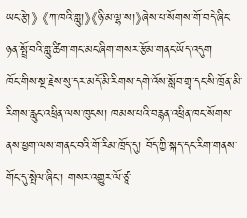ཡང་རྩེ།》 《ཀ་ཁའི་གླུ།》《ཉི་མ་ལྷ་ས།》ཞེས་པ་སོགས་གོ་བདེ་ཞིང་ཉན་སྤྲོ་བའི་གླུ་ཚིག་གང་མང་ཞིག་གསར་རྩོམ་གནང་ཡོད་འདུག
ཁོང་གིས་སྔ་རྗེས་སུ་དར་མདོ་མི་རིགས་དགེ་འོས་སློབ་གྲྭ་དང་སི་ཁྲོན་མི་རིགས་རླུང་འཕྲིན་ལས་ཁུངས། ཁམས་པའི་བརྙན་འཕྲིན་ཁང་སོགས་ནས་ཕྱག་ལས་གནང་བའི་གོ་རིམ་ཁྲོད་དུ། བོད་ཀྱི་སྐད་དང་རིག་གནས་གོང་དུ་སྤེལ་ཞིང་། གསར་འགྱུར་ལོ་ཙཱ་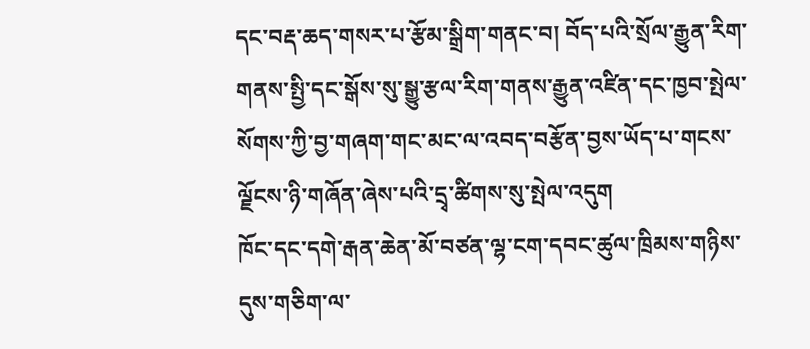དང་བརྡ་ཆད་གསར་པ་རྩོམ་སྒྲིག་གནང་བ། བོད་པའི་སྲོལ་རྒྱུན་རིག་གནས་སྤྱི་དང་སྒོས་སུ་སྒྱུ་རྩལ་རིག་གནས་རྒྱུན་འཛིན་དང་ཁྱབ་སྤེལ་སོགས་ཀྱི་བྱ་གཞག་གང་མང་ལ་འབད་བརྩོན་བྱས་ཡོད་པ་གངས་ལྗོངས་ཉི་གཞོན་ཞེས་པའི་དྲྭ་ཚིགས་སུ་སྤེལ་འདུག
ཁོང་དང་དགེ་རྒན་ཆེན་མོ་བཙན་ལྷ་ངག་དབང་ཚུལ་ཁྲིམས་གཉིས་དུས་གཅིག་ལ་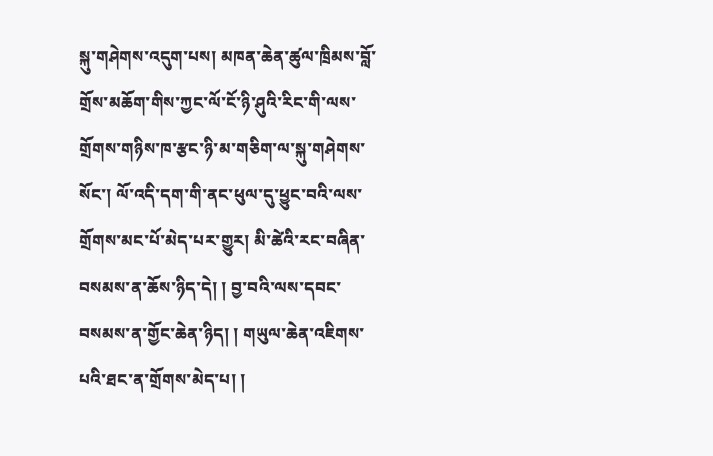སྐུ་གཤེགས་འདུག་པས། མཁན་ཆེན་ཚུལ་ཁྲིམས་བློ་གྲོས་མཆོག་གིས་ཀྱང་ལོ་ངོ་ཉི་ཤུའི་རིང་གི་ལས་གྲོགས་གཉིས་ཁ་རྩང་ཉི་མ་གཅིག་ལ་སྐུ་གཤེགས་སོང་། ལོ་འདི་དག་གི་ནང་ཕུལ་དུ་ཕྱུང་བའི་ལས་གྲོགས་མང་པོ་མེད་པར་གྱུར། མི་ཚེའི་རང་བཞིན་བསམས་ན་ཆོས་ཉིད་དེ། ། བྱ་བའི་ལས་དབང་བསམས་ན་གྱོང་ཆེན་ཉིད། ། གཡུལ་ཆེན་འཇིགས་པའི་ཐང་ན་གྲོགས་མེད་པ། །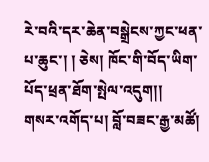རེ་བའི་དར་ཆེན་བསྒྲེངས་ཀྱང་ཕན་པ་ཆུང་། ། ཅེས། ཁོང་གི་བོད་ཡིག་པོད་ཕྲན་ཐོག་སྤེལ་འདུག།།
གསར་འགོད་པ། བློ་བཟང་རྒྱ་མཚོ།